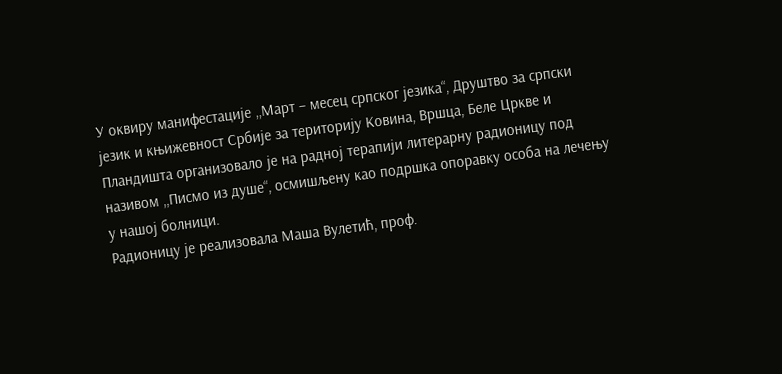У оквиру манифестације ,,Март – месец српског језика“, Друштво за српски језик и књижевност Србије за територију Ковина, Вршца, Беле Цркве и Пландишта организовало је на радној терапији литерарну радионицу под називом ,,Писмо из душе“, осмишљену као подршка опоравку особа на лечењу у нашој болници.
Радионицу је реализовала Маша Вулетић, проф.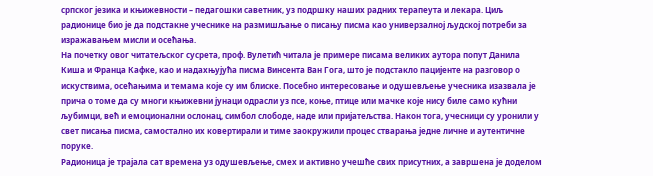српског језика и књижевности – педагошки саветник, уз подршку наших радних терапеута и лекара. Циљ радионице био је да подстакне учеснике на размишљање о писању писма као универзалној људској потреби за изражавањем мисли и осећања.
На почетку овог читатељског сусрета, проф. Вулетић читала је примере писама великих аутора попут Данила Киша и Франца Кафке, као и надахњујућа писма Винсента Ван Гога, што је подстакло пацијенте на разговор о искуствима, осећањима и темама које су им блиске. Посебно интересовање и одушевљење учесника изазвала је прича о томе да су многи књижевни јунаци одрасли уз псе, коње, птице или мачке које нису биле само кућни љубимци, већ и емоционални ослонац, симбол слободе, наде или пријатељства. Након тога, учесници су уронили у свет писања писма, самостално их ковертирали и тиме заокружили процес стварања једне личне и аутентичне поруке.
Радионица је трајала сат времена уз одушевљење, смех и активно учешће свих присутних, а завршена је доделом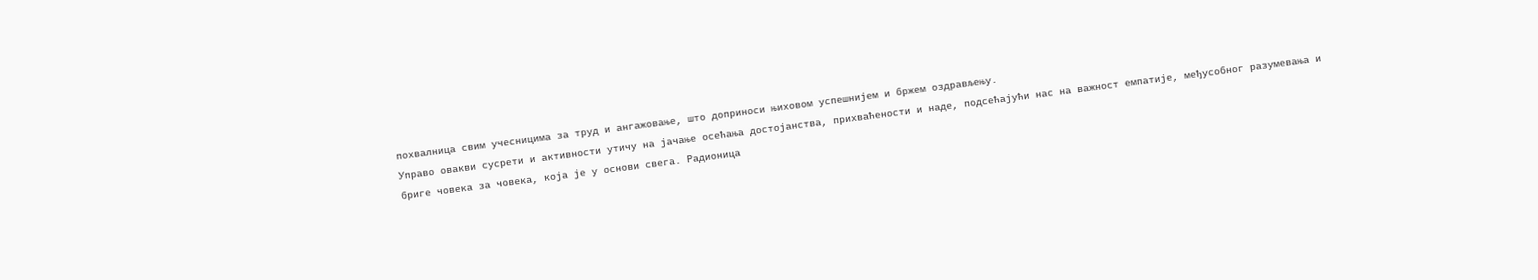похвалница свим учесницима за труд и ангажовање, што доприноси њиховом успешнијем и бржем оздрављењу.
Управо овакви сусрети и активности утичу на јачање осећања достојанства, прихваћености и наде, подсећајући нас на важност емпатије, међусобног разумевања и бриге човека за човека, која је у основи свега. Радионица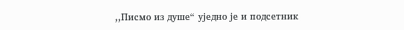,,Писмо из душе“ уједно је и подсетник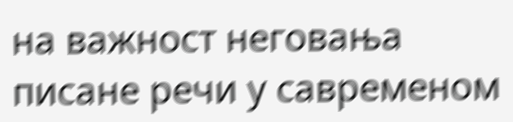на важност неговања писане речи у савременом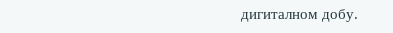дигиталном добу.